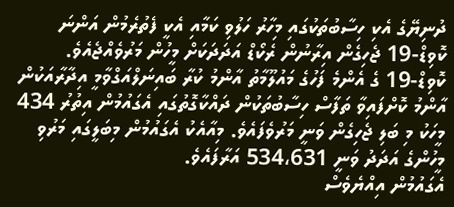ދުނިޔޭގެ އެކި ހިސާބުތަކުގައި މިހާރު ހަލުވި ކަމާއި އެކީ ފެތުރެމުން އަންނަ ކޮވިޑް-19 ޖެހިގެން އިރާނުން ރެކޯޑް އަދަދަކަށް މީހުން މަރުވެއްޖެއެވެ.
ކޮވިޑް-19 ގެ އެންމެ ފަހުގެ މައުލޫމާތު އާންމު ކުރާ ބައިނަލްއަގްވާމީ އިދާރާއަކުން އާންމު ކޮށްފައިވާ ތަފާސް ހިސާބުތަކުން ދައްކާގޮތުގައި އެގައުމުން އިތުރު 434 މީހަކު މި ބަލި ޖެހިގެން ވަނީ މަރުވެފައެވެ. މިއާއެކު އެގައުމުން މިބަލީގައި މަރުވި މީހުންގެ އަދަދު ވަނީ 534،631 އަރާފައެވެ.
އެގައުމުން އިއްޔެވެސް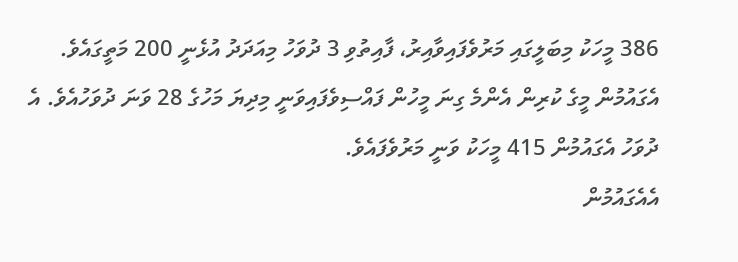386 މީހަކު މިބަލީގައި މަރުވެފައިވާއިރު، ފާއިތުވި 3 ދުވަހު މިއަދަދު އުޅެނީ 200 މަތީގައެވެ. އެގައުމުން މީގެ ކުރިން އެންމެ ގިނަ މީހުން ފައްސިވެފައިވަނީ މިދިޔަ މަހުގެ 28 ވަނަ ދުވަހުއެވެ. އެ ދުވަހު އެގައުމުން 415 މީހަކު ވަނީ މަރުވެފައެވެ.
އެއެގައުމުން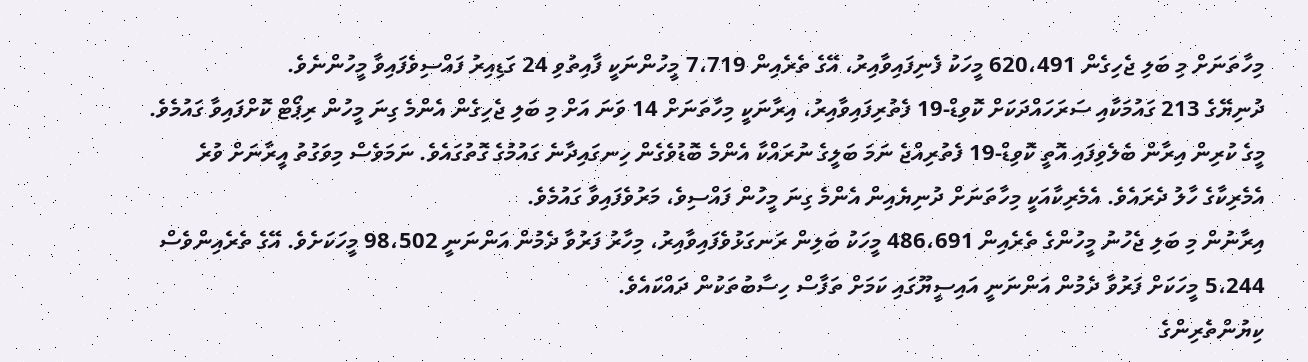މިހާތަނަށް މި ބަލި ޖެހިގެން 620،491 މީހަކު ފެނިފައިވާއިރު، އޭގެ ތެރެއިން 7،719 މީހުންނަކީ ފާއިތުވި 24 ގަޑިއިރު ފައްސިވެފައިވާ މީހުންނެވެ.
ދުނިޔޭގެ 213 ގައުމަކާއި ސަރަހައްދަކަށް ކޮވިޑް-19 ފެތުރިފައިވާއިރު، އިރާނަކީ މިހާތަނަށް 14 ވަނަ އަށް މި ބަލި ޖެހިގެން އެންމެ ގިނަ މީހުން ރިޕޯޓް ކޮށްފައިވާ ގައުމެވެ. މީގެ ކުރިން އިރާން ބެލެވިފައި އޮތީ ކޮވިޑް-19 ފެތުރިއްޖެ ނަމަ ބަލީގެ ނުރައްކާ އެންމެ ބޮޑުވެގެން ހިނގައިދާނެ ގައުމުގެ ގޮތުގައެވެ. ނަމަވެސް މިވަގުތު އީރާނަށް ވުރެ އެމެރިކާގެ ހާލު ދެރައެވެ. އެމެރިކާއަކީ މިހާތަނަށް ދުނިޔެއިން އެންމެ ގިނަ މީހުން ފައްސިވެ، މަރުވެފައިވާ ގައުމެވެ.
އިރާނުން މި ބަލި ޖެހުނު މީހުންގެ ތެރެއިން 486،691 މީހަކު ބަލިން ރަނގަޅުވެފައިވާއިރު، މިހާރު ފަރުވާ ދެމުން އަންނަނީ 98،502 މީހަކަށެވެ. އޭގެ ތެރެއިންވެސް 5،244 މީހަކަށް ފަރުވާ ދެމުން އަންނަނީ އައިސީޔޫގައި ކަމަށް ތަފާސް ހިސާބުތަކުން ދައްކައެވެ.
ކިޔުންތެރިންގެ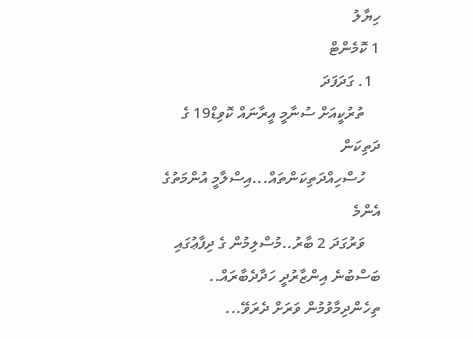ހިޔާލު
1 ކޮމެންޓް
  1. ގަދަފަދަ
    ތުރުކީއަށް ސުނާމީ އީރާނައް ކޮވިޑް19 ގެ ދަތިކަން
    ހުސްހިއްދަތިކަންތައް...އިސްލާމީ އުންމަތުގެ އެންމެ
    ވަރުގަދަ 2 ބާރު..މުސްލިމުން ގެ ދިފާޢުގައި ބަސްބުނެ އިންޒާރުދީ ހަދާދެބާރައް.. ތިހެންދިމާވުމުން ވަރަށް ދެރަވޭ...